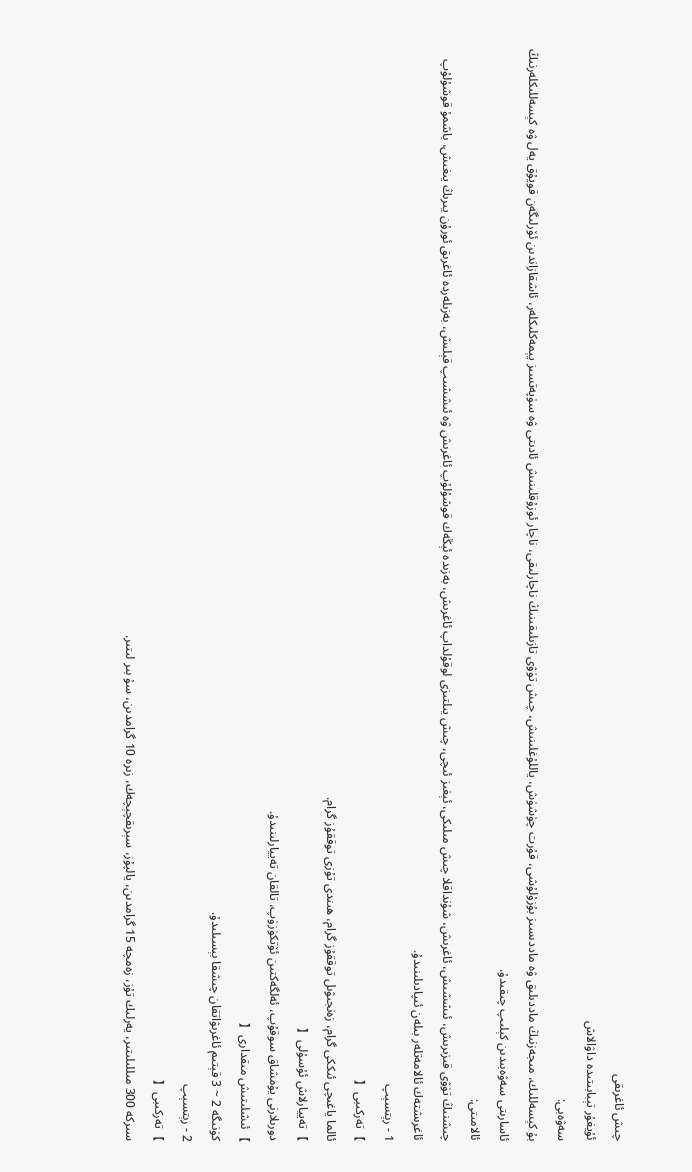چىش ئاغرىقى
ئۇيغۇر تېبابىتىدە داۋالاش
سەۋەبى:
بۇ كېسەللىك، مىجەزنىڭ ماددىلىق ۋە ماددىسىز بۇزۇلۇشى، قۇرت چۈشۈش، ياللۇغلىنىش، چىش تۈۋى تازىلىقىنىڭ ناچارلىقى، ناچار ئوزۇقلىنىش ئادىتى ۋە سۈپەتسىز يېمەكلىكلەر، ئاشقازاندىن ئۆرلىگەن قويۇق يەل ۋە كېسەللىكلەرنىڭ ئاسارىتى سەۋەبىدىن كېلىپ چىقىدۇ.
ئالامىتى:
چىشنىڭ تۈۋى قىزىرىش، ئىششىش، ئاغرىش، شۇنداقلا چىش مىلىكى، ئېغىز ئىچى، چىش يىلتىزى لوقۇلداپ ئاغرىش، بەزىدە ئېڭەك قوشۇلۇپ ئاغرىش ۋە ئىششىپ قېلىش، بەزىلەردە ئاغرىق ئورۇن يىرىڭ يىغىش، باشمۇ قوشۇلۇپ ئاغرىشتەك ئالامەتلەر بىلەن ئىپادىلىنىدۇ.
1 - رېتسېپ
】تەركىبى【
ئالما ياغىچى ئىككى گرام، زەنجىۋىل توققۇز گرام، ھىندى تۇزى توققۇز گرام.
】تەييارلاش ئۇسۇلى【
دورىلارنى يۇمشاق سوقۇپ، ئەلگەكتىن ئۆتكۈزۈپ، تالقان تەييارلىنىدۇ.
】ئىشلىتىش مىقدارى【
كۈنىگە 2 ~ 3 قېتىم ئاغرىۋاتقان چىشقا بېسىلىدۇ.
2 - رېتسېپ
】تەركىبى【
سىركە 300 مىللىلىتىر، يەرلىك تۇز، زەمچە 15 گرامدىن، يالپۇز، سېرىقچېچەك، زىرە 10 گرامدىن، سۇ بىر لىتىر.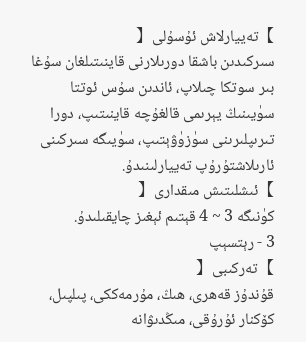】تەييارلاش ئۇسۇلى【
سىركىدىن باشقا دورىلارنى قاينىتىلغان سۇغا بىر سوتكا چىلاپ، ئاندىن سۇس ئوتتا سۈيىنىڭ يېرىمى قالغۇچە قاينىتىپ، دورا تىرىپلىرىنى سۈزۈۋېتىپ، سۈيىگە سىركىنى ئارىلاشتۇرۇپ تەييارلىنىدۇ.
】ئىشلىتىش مىقدارى【
كۈنىگە 3 ~ 4 قېتىم ئېغىز چايقىلىدۇ.
3 - رېتسېپ
】تەركىبى【
قۇندۇز قەھرى، ھىڭ، مۇرمەككى، پىلپىل، كۆكنار ئۇرۇقى، مىڭدىۋانە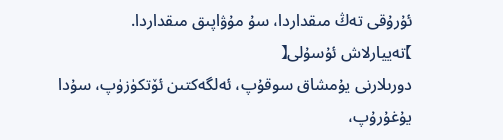ئۇرۇقى تەڭ مىقداردا، سۇ مۇۋاپىق مىقداردا.
】تەييارلاش ئۇسۇلى【
دورىلارنى يۇمشاق سوقۇپ، ئەلگەكتىن ئۆتكۈزۈپ، سۇدا يۇغۇرۇپ،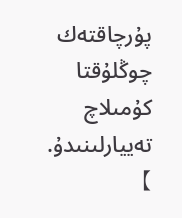پۇرچاقتەك چوڭلۇقتا كۇمىلاچ تەييارلىنىدۇ.
】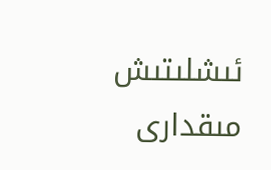ئىشلىتىش مىقدارى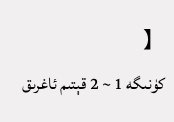【
كۈنىگە 1 ~ 2 قېتىم ئاغرىق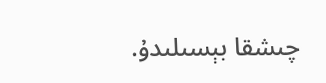چىشقا بېسىلىدۇ.